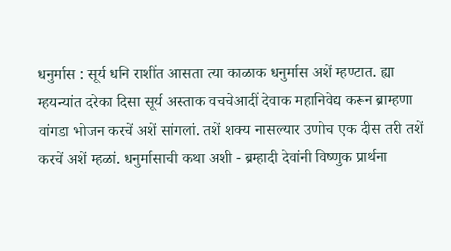धनुर्मास : सूर्य धनि राशींत आसता त्या काळाक धनुर्मास अशें म्हण्टात. ह्या म्हयन्यांत दरेका दिसा सूर्य अस्ताक वचचेआदीं देवाक महानिवेद्य करून ब्राम्हणा वांगडा भोजन करचें अशें सांगलां. तशें शक्य नासल्यार उणोच एक दीस तरी तशें करचें अशें म्हळां. धनुर्मासाची कथा अशी - ब्रम्हादी देवांनी विष्णुक प्रार्थना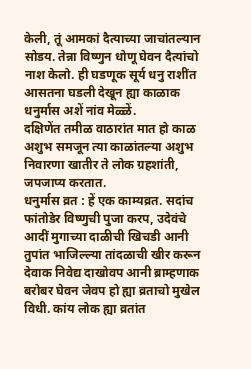केली, तूं आमकां दैत्याच्या जाचांतल्यान सोडय. तेन्ना विष्णुन धोणू घेवन दैत्यांचो नाश केलो. ही घडणूक सूर्य धनु राशींत आसतना घडली देखून ह्या काळाक धनुर्मास अशें नांव मेळ्ळें.
दक्षिणेंत तमीळ वाठारांत मात हो काळ अशुभ समजून त्या काळांतल्या अशुभ निवारणा खातीर ते लोक ग्रहशांती, जपजाप्य करतात.
धनुर्मास व्रत : हें एक काम्यव्रत. सदांच फांतोडेर विष्णुची पुजा करप, उदेवंचे आदीं मुगाच्या दाळीची खिचडी आनी तुपांत भाजिल्ल्या तांदळाची खीर करून देवाक निवेद्य दाखोवप आनी ब्राम्हणाक बरोबर घेवन जेवप हो ह्या व्रताचो मुखेल विधी. कांय लोक ह्या व्रतांत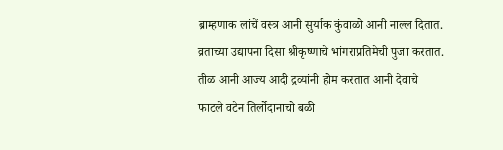ब्राम्हणाक लांचें वस्त्र आनी सुर्याक कुंवाळो आनी नाल्ल दितात.
व्रताच्या उद्यापना दिसा श्रीकृष्णाचे भांगराप्रतिमेची पुजा करतात. तीळ आनी आज्य आदी द्रव्यांनी होम करतात आनी देवाचे फाटले वटेन तिर्लोदानाचो बळी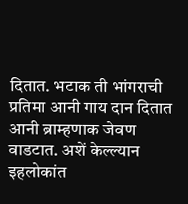दितात. भटाक ती भांगराची प्रतिमा आनी गाय दान दितात आनी ब्राम्हणाक जेवण वाडटात. अशें केल्ल्यान इहलोकांत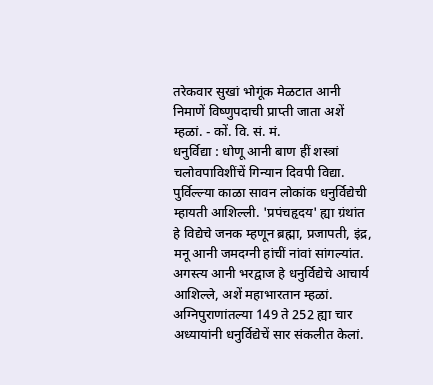तरेकवार सुखां भोगूंक मेळटात आनी निमाणें विष्णुपदाची प्राप्ती जाता अशें म्हळां. - कों. वि. सं. मं.
धनुर्विद्या : धोणू आनी बाण हीं शस्त्रां चलोवपाविशींचें गिन्यान दिवपी विद्या. पुर्विल्ल्या काळा सावन लोकांक धनुर्विद्येची म्हायती आशिल्ली. 'प्रपंचहृदय' ह्या ग्रंथांत हे विद्येचे जनक म्हणून ब्रह्मा, प्रजापती, इंद्र, मनू आनी जमदग्नी हांचीं नांवां सांगल्यांत. अगस्त्य आनी भरद्वाज हे धनुर्विद्येचे आचार्य आशिल्ले, अशें महाभारतान म्हळां. अग्निपुराणांतल्या 149 ते 252 ह्या चार अध्यायांनी धनुर्विद्येचें सार संकलीत केलां.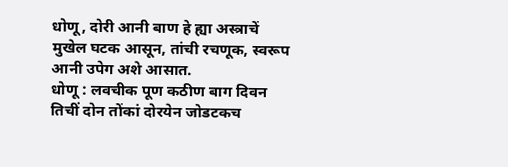धोणू, दोरी आनी बाण हे ह्या अस्त्राचें मुखेल घटक आसून, तांची रचणूक, स्वरूप आनी उपेग अशे आसात.
धोणू : लवचीक पूण कठीण बाग दिवन तिचीं दोन तोंकां दोरयेन जोडटकच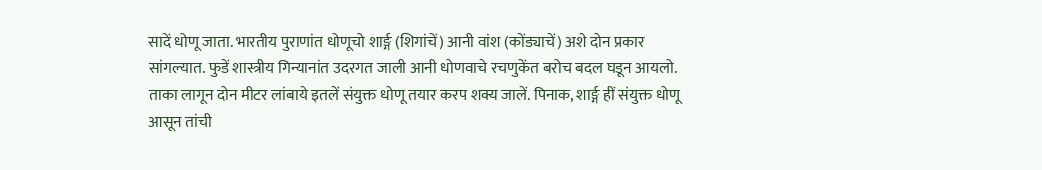सादें धोणू जाता. भारतीय पुराणांत धोणूचो शार्ङ्ग (शिगांचें) आनी वांश (कोंड्याचें) अशे दोन प्रकार सांगल्यात. फुडें शास्त्रीय गिन्यानांत उदरगत जाली आनी धोणवाचे रचणुकेंत बरोच बदल घडून आयलो. ताका लागून दोन मीटर लांबाये इतलें संयुक्त धोणू तयार करप शक्य जालें. पिनाक, शार्ङ्ग हीं संयुक्त धोणू आसून तांची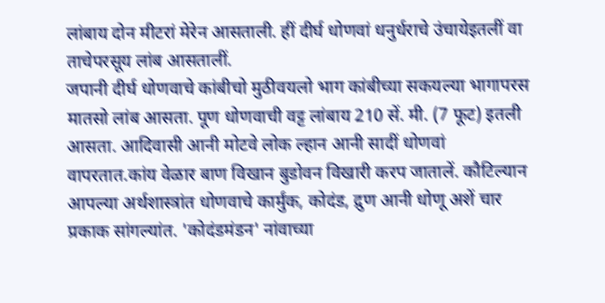लांबाय दोन मीटरां मेरेन आसताली. हीं दीर्घ धोणवां धनुर्धराचे उंचायेइतलीं वा ताचेपरसूय लांब आसतालीं.
जपानी दीर्घ धोणवाचे कांबीचो मुठीवयलो भाग कांबीच्या सकयल्या भागापरस मातसो लांब आसता. पूण धोणवाची वट्ट लांबाय 210 सें. मी. (7 फूट) इतली आसता. आदिवासी आनी मोटवे लोक ल्हान आनी सादीं धोणवां वापरतात.कांय वेळार बाण विखान बुडोवन विखारी करप जातालें. कौटिल्यान आपल्या अर्थशास्त्रांत धोणवाचे कार्मुंक, कोदंड, द्रुण आनी धोणू अशें चार प्रकाक सांगल्यांत. 'कोदंडमंडन' नांवाच्या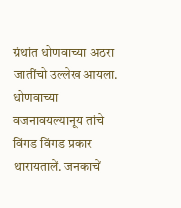ग्रंथांत धोणवाच्या अठरा जातींचो उल्लेख आयला. धोणवाच्या वजनावयल्यानूय तांचे विंगड विंगड प्रकार थारायतालें. जनकाचें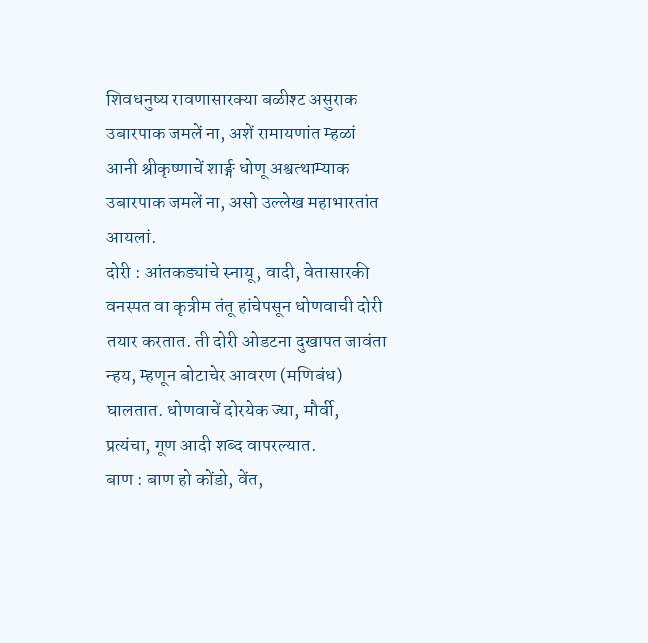शिवधनुष्य रावणासारक्या बळीश्ट असुराक उबारपाक जमलें ना, अशें रामायणांत म्हळां आनी श्रीकृष्णाचें शार्ङ्ग धोणू अश्वत्थाम्याक उबारपाक जमलें ना, असो उल्लेख महाभारतांत आयलां.
दोरी : आंतकड्यांचे स्नायू, वादी, वेतासारकी वनस्पत वा कृत्रीम तंतू हांचेपसून धोणवाची दोरी तयार करतात. ती दोरी ओडटना दुखापत जावंता न्हय, म्हणून बोटाचेर आवरण (मणिबंध) घालतात. धोणवाचें दोरयेक ज्या, मौर्वी, प्रत्यंचा, गूण आदी शब्द वापरल्यात.
बाण : बाण हो कोंडो, वेंत,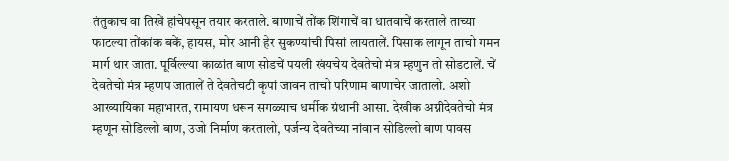तंतुकाच वा तिखें हांचेपसून तयार करताले. बाणाचें तोंक शिंगाचें वा धातवाचें करताले ताच्या फाटल्या तोंकांक बकें, हायस, मोर आनी हेर सुकण्यांची पिसां लायतालें. पिसाक लागून ताचो गमन मार्ग थार जाता. पूर्विल्ल्या काळांत बाण सोडचें पयली खंयचेय देवतेचो मंत्र म्हणुन तो सोडटालें. चें देवतेचो मंत्र म्हणप जातालें ते देवतेचटी कृपां जावन ताचो परिणाम बाणाचेर जातालो. अशो आख्यायिका महाभारत, रामायण धरून सगळ्याच धर्मीक ग्रंथानी आसा. देखीक अग्नीदेवतेचो मंत्र म्हणून सोडिल्लो बाण, उजो निर्माण करतालो, पर्जन्य देवतेच्या नांवान सोडिल्लो बाण पावस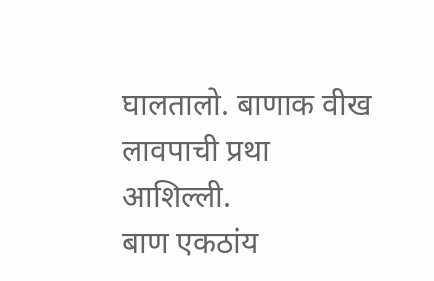घालतालो. बाणाक वीख लावपाची प्रथा आशिल्ली.
बाण एकठांय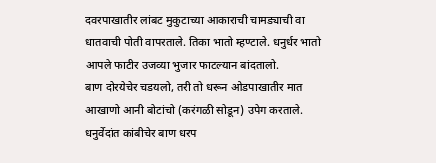दवरपाखातीर लांबट मुकुटाच्या आकाराची चामड्याची वा धातवाची पोती वापरताले. तिका भातो म्हण्टाले. धनुर्धर भातो आपले फाटीर उजव्या भुजार फाटल्यान बांदतालो.
बाण दोरयेचेर चडयलो, तरी तो धरून ओडपाखातीर मात आखाणो आनी बोटांचो (करंगळी सोडून) उपेग करताले. धनुर्वेदांत कांबीचेर बाण धरप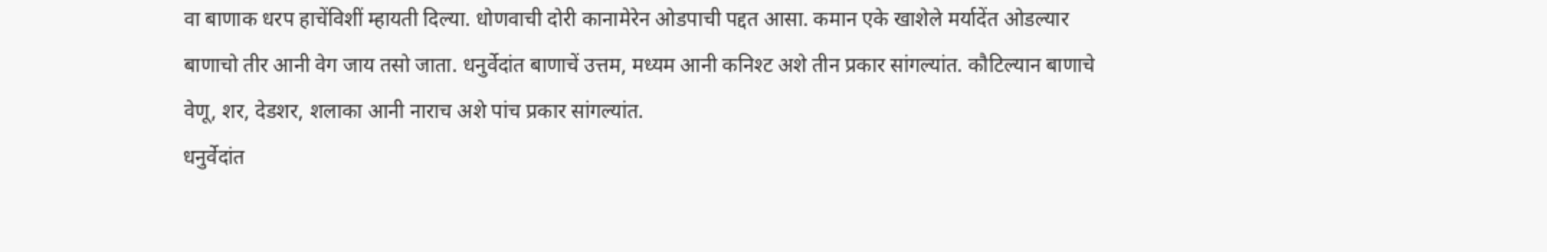वा बाणाक धरप हाचेंविशीं म्हायती दिल्या. धोणवाची दोरी कानामेरेन ओडपाची पद्दत आसा. कमान एके खाशेले मर्यादेंत ओडल्यार बाणाचो तीर आनी वेग जाय तसो जाता. धनुर्वेदांत बाणाचें उत्तम, मध्यम आनी कनिश्ट अशे तीन प्रकार सांगल्यांत. कौटिल्यान बाणाचे वेणू, शर, देडशर, शलाका आनी नाराच अशे पांच प्रकार सांगल्यांत.
धनुर्वेदांत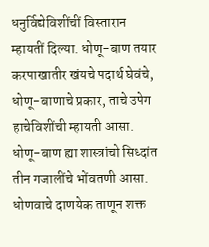धनुर्विद्येविशींचीं विस्तारान म्हायतीं दिल्या. धोणू-बाण तयार करपाखातीर खंयचे पदार्थ घेवंचे, धोणू-बाणाचे प्रकार, ताचे उपेग हाचेविशींची म्हायती आसा.
धोणू-बाण ह्या शास्त्रांचो सिध्दांत तीन गजालींचे भोंवतणी आसा. धोणवाचे दाणयेक ताणून शक्त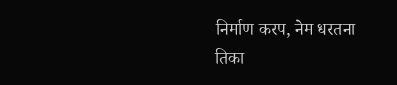निर्माण करप, नेम धरतना तिका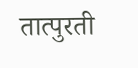तात्पुरती